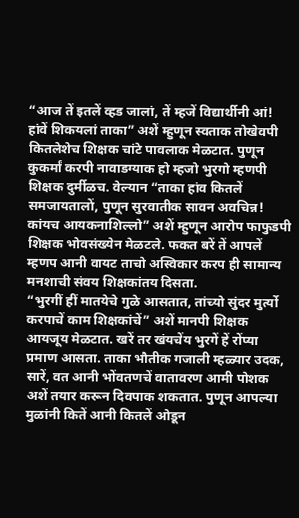“आज तें इतलें व्हड जालां, तें म्हजें विद्यार्थीनी आं! हांवें शिकयलां ताका” अशें म्हुणून स्वताक तोखेवपी कितलेशेच शिक्षक चांटे पावलाक मेळटात. पुणून कुकर्मां करपी नावाडग्याक हो म्हजो भुरगो म्हणपी शिक्षक दुर्मीळच. वेल्यान “ताका हांव कितलें समजायतालों, पुणून सुरवातीक सावन अवचिन्न! कांयच आयकनाशिल्लो” अशें म्हुणून आरोप फाफुडपी शिक्षक भोवसंख्येन मेळटले. फकत बरें तें आपलें म्हणप आनी वायट ताचो अस्विकार करप ही सामान्य मनशाची संवय शिक्षकांतय दिसता.
“भुरगीं हीं मातयेचे गुळे आसतात, तांच्यो सुंदर मुर्त्यो करपाचें काम शिक्षकांचें” अशें मानपी शिक्षक आयजूय मेळटात. खरें तर खंयचेंय भुरगें हें रोंप्या प्रमाण आसता. ताका भौतीक गजाली म्हळ्यार उदक, सारें, वत आनी भोंवतणचें वातावरण आमी पोशक अशें तयार करून दिवपाक शकतात. पुणून आपल्या मुळांनी कितें आनी कितलें ओडून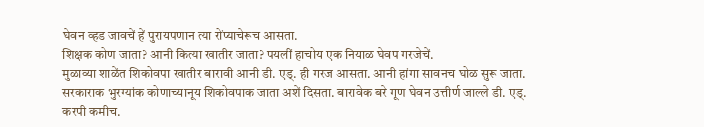घेवन व्हड जावचें हें पुरायपणान त्या रोंप्याचेरूच आसता.
शिक्षक कोण जाता? आनी कित्या खातीर जाता? पयलीं हाचोय एक नियाळ घेवप गरजेचें.
मुळाव्या शाळेंत शिकोवपा खातीर बारावी आनी डी. एड्. ही गरज आसता. आनी हांगा सावनच घोळ सुरू जाता. सरकाराक भुरग्यांक कोणाच्यानूय शिकोवपाक जाता अशें दिसता. बारावेक बरे गूण घेवन उत्तीर्ण जाल्ले डी. एड्. करपी कमीच.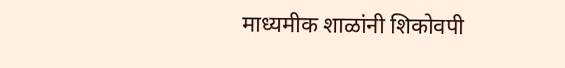माध्यमीक शाळांनी शिकोवपी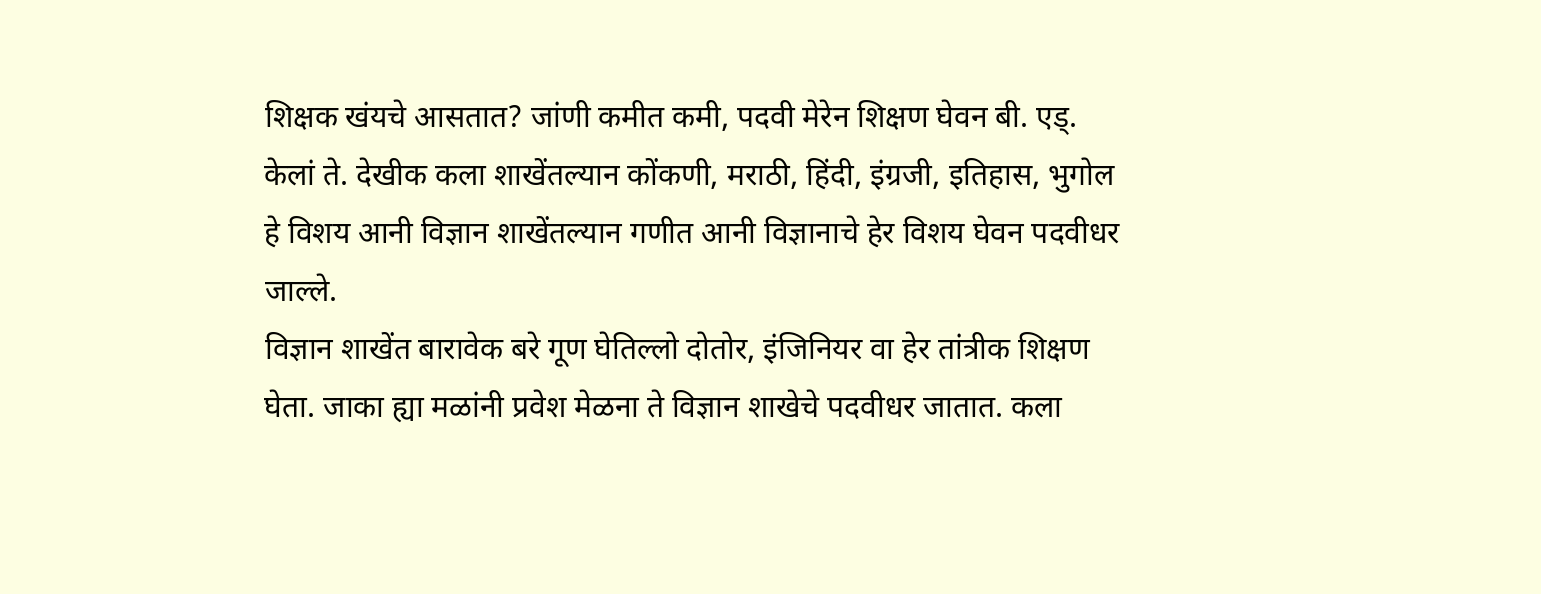शिक्षक खंयचे आसतात? जांणी कमीत कमी, पदवी मेरेन शिक्षण घेवन बी. एड्. केलां ते. देखीक कला शाखेंतल्यान कोंकणी, मराठी, हिंदी, इंग्रजी, इतिहास, भुगोल हे विशय आनी विज्ञान शाखेंतल्यान गणीत आनी विज्ञानाचे हेर विशय घेवन पदवीधर जाल्ले.
विज्ञान शाखेंत बारावेक बरे गूण घेतिल्लो दोतोर, इंजिनियर वा हेर तांत्रीक शिक्षण घेता. जाका ह्या मळांनी प्रवेश मेळना ते विज्ञान शाखेचे पदवीधर जातात. कला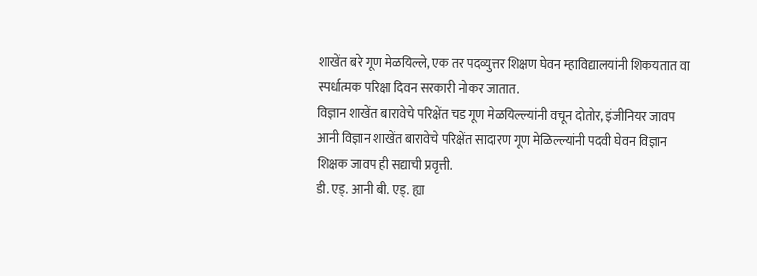शाखेंत बरे गूण मेळयिल्ले, एक तर पदव्युत्तर शिक्षण घेवन म्हाविद्यालयांनी शिकयतात वा स्पर्धात्मक परिक्षा दिवन सरकारी नोकर जातात.
विज्ञान शाखेंत बारावेचे परिक्षेंत चड गूण मेळयिल्ल्यांनी वचून दोतोर, इंजीनियर जावप आनी विज्ञान शाखेंत बारावेचे परिक्षेंत सादारण गूण मेळिल्ल्यांनी पदवी घेवन विज्ञान शिक्षक जावप ही सद्याची प्रवृत्ती.
डी. एड्. आनी बी. एड्. ह्या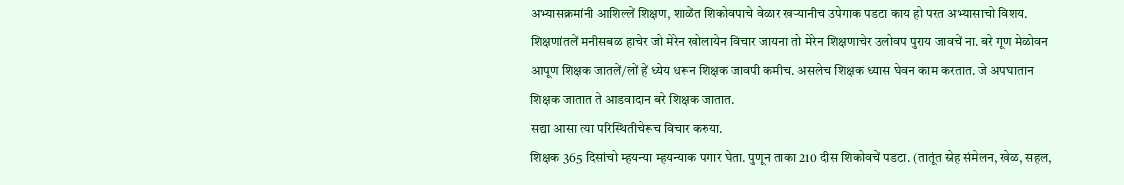अभ्यासक्रमांनी आशिल्लें शिक्षण, शाळेंत शिकोवपाचे वेळार खऱ्यानीच उपेगाक पडटा काय हो परत अभ्यासाचो विशय.
शिक्षणांतलें मनीसबळ हाचेर जो मेरेन खोलायेन विचार जायना तो मेरेन शिक्षणाचेर उलोवप पुराय जावचें ना. बरे गूण मेळोवन आपूण शिक्षक जातलें/लों हें ध्येय धरून शिक्षक जावपी कमीच. असलेच शिक्षक ध्यास घेवन काम करतात. जे अपघातान शिक्षक जातात ते आडवादान बरे शिक्षक जातात.
सद्या आसा त्या परिस्थितीचेरूच विचार करुया.
शिक्षक 365 दिसांचो म्हयन्या म्हयन्याक पगार घेता. पुणून ताका 210 दीस शिकोवचें पडटा. (तातूंत स्नेह संमेलन, खेळ, सहल,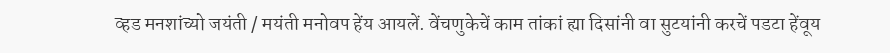व्हड मनशांच्यो जयंती / मयंती मनोवप हेंय आयलें. वेंचणुकेचें काम तांकां ह्या दिसांनी वा सुटयांनी करचें पडटा हेंवूय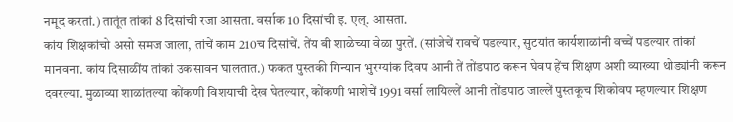नमूद करतां.) तातूंत तांकां 8 दिसांची रजा आसता. वर्साक 10 दिसांची इ. एल्. आसता.
कांय शिक्षकांचो असो समज जाला, तांचें काम 210च दिसांचें. तेंय बी शाळेच्या वेळा पुरतें. (सांजेचें रावचें पडल्यार, सुटयांत कार्यशाळांनी वच्चें पडल्यार तांकां मानवना. कांय दिसाळींय तांकां उकसावन घालतात.) फकत पुस्तकी गिन्यान भुरग्यांक दिवप आनी तें तोंडपाठ करून घेवप हेंच शिक्षण अशी व्याख्या थोड्यांनी करून दवरल्या. मुळाव्या शाळांतल्या कोंकणी विशयाची देख घेतल्यार, कोंकणी भाशेचें 1991 वर्सा लायिल्लें आनी तोंडपाठ जाल्लें पुस्तकूच शिकोवप म्हणल्यार शिक्षण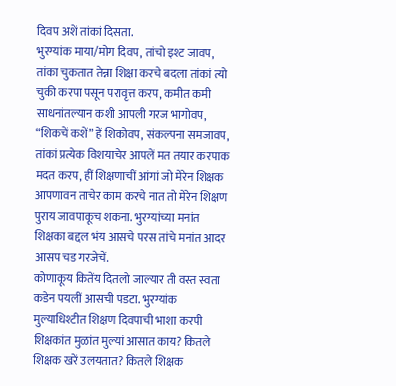दिवप अशें तांकां दिसता.
भुरग्यांक माया/मोग दिवप, तांचो इश्ट जावप, तांका चुकतात तेन्ना शिक्षा करचे बदला तांकां त्यो चुकी करपा पसून परावृत्त करप, कमीत कमी साधनांतल्यान कशी आपली गरज भागोवप, “शिकचें कशें” हें शिकोवप, संकल्पना समजावप, तांकां प्रत्येक विशयाचेर आपलें मत तयार करपाक मदत करप, हीं शिक्षणाचीं आंगां जो मेरेन शिक्षक आपणावन ताचेर काम करचे नात तो मेरेन शिक्षण पुराय जावपाकूच शकना. भुरग्यांच्या मनांत शिक्षका बद्दल भंय आसचे परस तांचे मनांत आदर आसप चड गरजेचें.
कोणाकूय कितेंय दितलो जाल्यार ती वस्त स्वता कडेन पयलीं आसची पडटा. भुरग्यांक मुल्याधिश्टीत शिक्षण दिवपाची भाशा करपी शिक्षकांत मुळांत मुल्यां आसात काय? कितले शिक्षक खरें उलयतात? कितले शिक्षक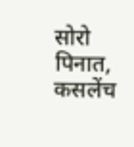सोरो पिनात, कसलेंच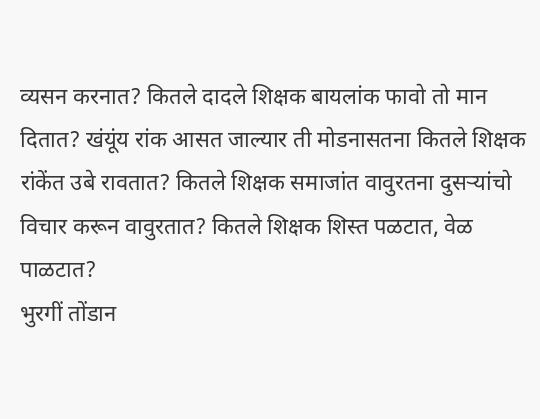व्यसन करनात? कितले दादले शिक्षक बायलांक फावो तो मान दितात? खंयूंय रांक आसत जाल्यार ती मोडनासतना कितले शिक्षक रांकेंत उबे रावतात? कितले शिक्षक समाजांत वावुरतना दुसऱ्यांचो विचार करून वावुरतात? कितले शिक्षक शिस्त पळटात, वेळ पाळटात?
भुरगीं तोंडान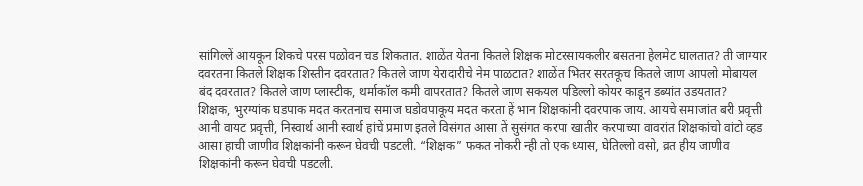सांगिल्लें आयकून शिकचे परस पळोवन चड शिकतात. शाळेंत येतना कितले शिक्षक मोटरसायकलीर बसतना हेलमेट घालतात? ती जाग्यार दवरतना कितले शिक्षक शिस्तीन दवरतात? कितले जाण येरादारीचे नेम पाळटात? शाळेंत भितर सरतकूच कितले जाण आपलो मोबायल बंद दवरतात? कितले जाण प्लास्टीक, थर्माकॉल कमी वापरतात? कितले जाण सकयल पडिल्लो कोयर काडून डब्यांत उडयतात?
शिक्षक, भुरग्यांक घडपाक मदत करतनाच समाज घडोवपाकूय मदत करता हें भान शिक्षकांनी दवरपाक जाय. आयचे समाजांत बरी प्रवृत्ती आनी वायट प्रवृत्ती, निस्वार्थ आनी स्वार्थ हांचें प्रमाण इतले विसंगत आसा तें सुसंगत करपा खातीर करपाच्या वावरांत शिक्षकांचो वांटो व्हड आसा हाची जाणीव शिक्षकांनी करून घेवची पडटली. “शिक्षक” फकत नोकरी न्ही तो एक ध्यास, घेतिल्लो वसो, व्रत हीय जाणीव शिक्षकांनी करून घेवची पडटली.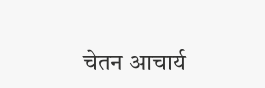चेतन आचार्य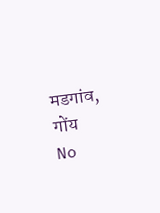मडगांव, गोंय
No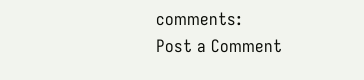comments:
Post a Comment